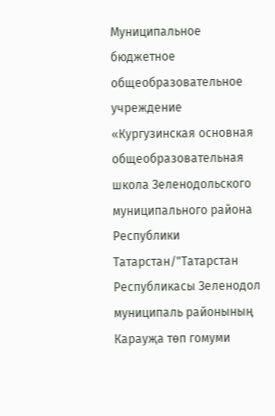Муниципальное бюджетное общеобразовательное учреждение «Кургузинская основная общеобразовательная школа Зеленодольского муниципального района Республики Татарстан/"Татарстан Республикасы Зеленодол муниципаль районының Карауҗа төп гомуми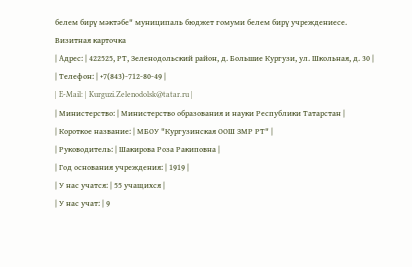белем бирү мәктәбе" муниципаль бюджет гомуми белем бирү учреждениесе.
Визитная карточка
| Адрес: | 422525, РТ, Зеленодольский район, д. Большие Кургузи, ул. Школьная, д. 30 |
| Телефон: | +7(843)-712-80-49 |
| E-Mail: | Kurguzi.Zelenodolsk@tatar.ru |
| Министерство: | Министерство образования и науки Республики Татарстан |
| Короткое название: | МБОУ "Кургузинская ООШ ЗМР РТ" |
| Руководитель: | Шакирова Роза Ракиповна |
| Год основания учреждения: | 1919 |
| У нас учатся: | 55 учащихся |
| У нас учат: | 9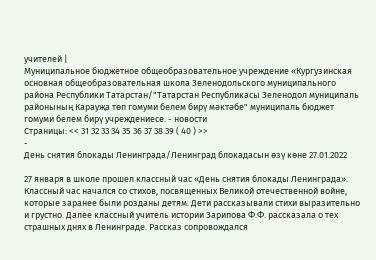учителей |
Муниципальное бюджетное общеобразовательное учреждение «Кургузинская основная общеобразовательная школа Зеленодольского муниципального района Республики Татарстан/"Татарстан Республикасы Зеленодол муниципаль районының Карауҗа төп гомуми белем бирү мәктәбе" муниципаль бюджет гомуми белем бирү учреждениесе. - новости
Страницы: << 31 32 33 34 35 36 37 38 39 ( 40 ) >>
-
День снятия блокады Ленинграда/Ленинград блокадасын өзү көне 27.01.2022

27 января в школе прошел классный час «День снятия блокады Ленинграда». Классный час начался со стихов, посвященных Великой отечественной войне, которые заранее были розданы детям. Дети рассказывали стихи выразительно и грустно. Далее классный учитель истории Зарипова Ф.Ф. рассказала о тех страшных днях в Ленинграде. Рассказ сопровождался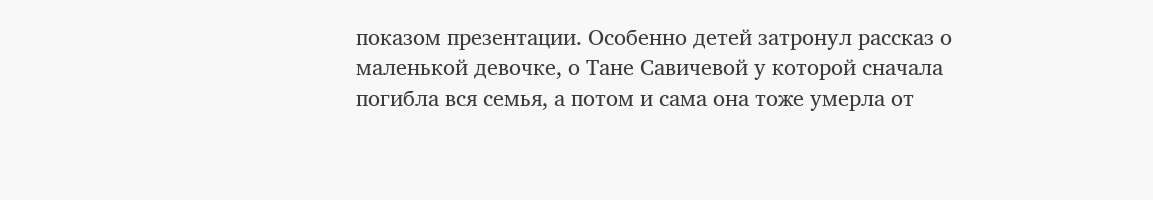показом презентации. Особенно детей затронул рассказ о маленькой девочке, о Тане Савичевой у которой сначала погибла вся семья, а потом и сама она тоже умерла от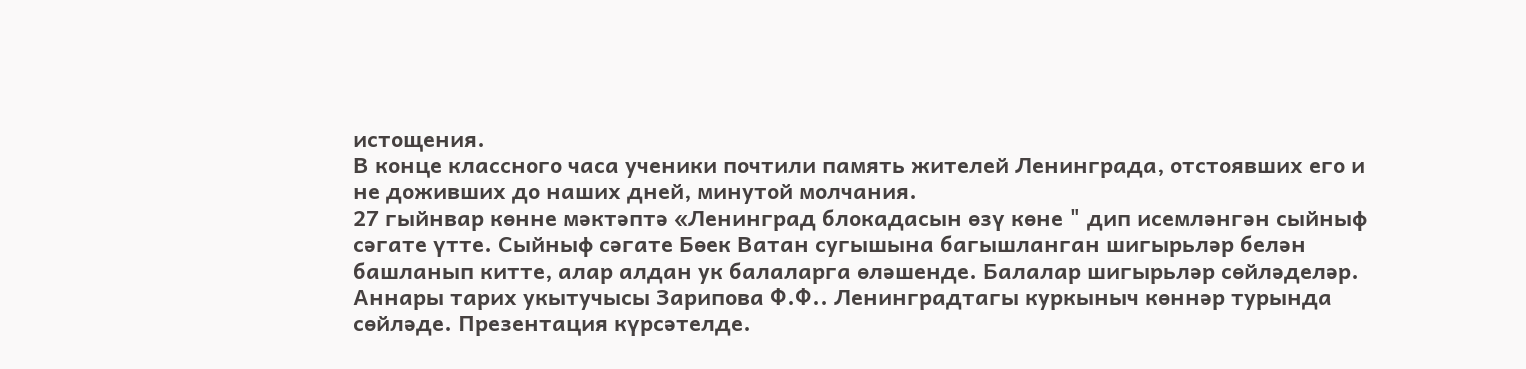истощения.
В конце классного часа ученики почтили память жителей Ленинграда, отстоявших его и не доживших до наших дней, минутой молчания.
27 гыйнвар көнне мәктәптә «Ленинград блокадасын өзү көне " дип исемләнгән сыйныф сәгате үтте. Сыйныф сәгате Бөек Ватан сугышына багышланган шигырьләр белән башланып китте, алар алдан ук балаларга өләшенде. Балалар шигырьләр сөйләделәр. Аннары тарих укытучысы Зарипова Ф.Ф.. Ленинградтагы куркыныч көннәр турында сөйләде. Презентация күрсәтелде.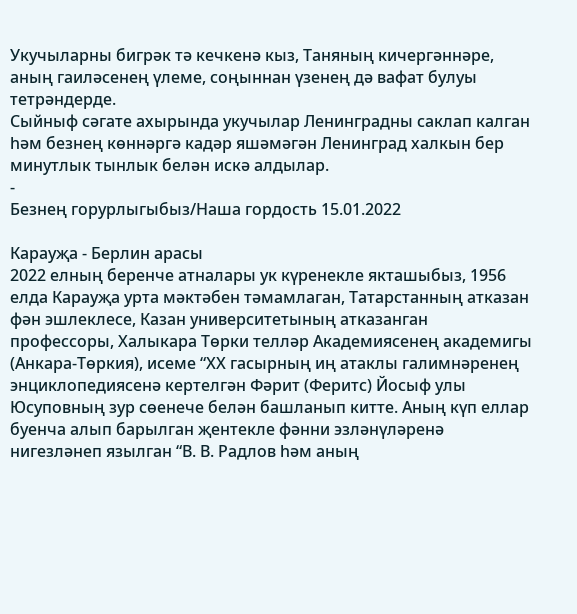Укучыларны бигрәк тә кечкенә кыз, Таняның кичергәннәре, аның гаиләсенең үлеме, соңыннан үзенең дә вафат булуы тетрәндерде.
Сыйныф сәгате ахырында укучылар Ленинградны саклап калган һәм безнең көннәргә кадәр яшәмәгән Ленинград халкын бер минутлык тынлык белән искә алдылар.
-
Безнең горурлыгыбыз/Наша гордость 15.01.2022

Карауҗа - Берлин арасы
2022 елның беренче атналары ук күренекле якташыбыз, 1956 елда Карауҗа урта мәктәбен тәмамлаган, Татарстанның атказан фән эшлеклесе, Казан университетының атказанган профессоры, Халыкара Төрки телләр Академиясенең академигы (Анкара-Төркия), исеме “ХХ гасырның иң атаклы галимнәренең энциклопедиясенә кертелгән Фәрит (Феритс) Йосыф улы Юсуповның зур сөенече белән башланып китте. Аның күп еллар буенча алып барылган җентекле фәнни эзләнүләренә нигезләнеп язылган “В. В. Радлов һәм аның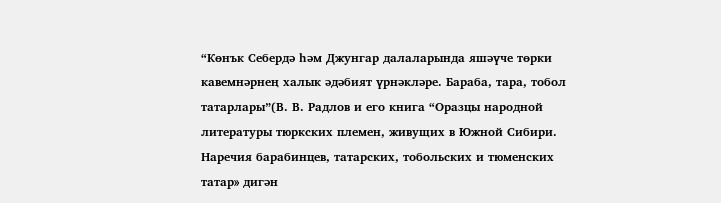“Көнък Себердә һәм Джунгар далаларында яшәүче төрки кавемнәрнең халык әдәбият үрнәкләре. Бараба, тара, тобол татарлары”(В. В. Радлов и его книга “Оразцы народной литературы тюркских племен, живущих в Южной Сибири. Наречия барабинцев, татарских, тобольских и тюменских татар» дигән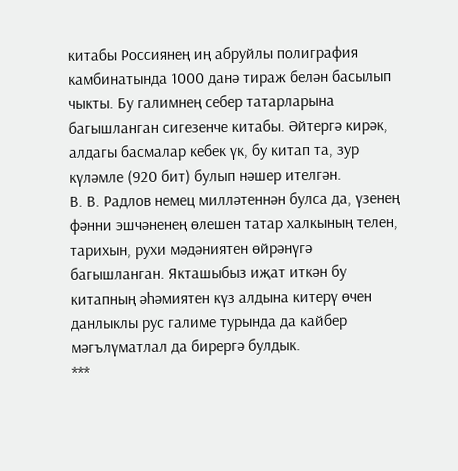китабы Россиянең иң абруйлы полиграфия камбинатында 1000 данә тираж белән басылып чыкты. Бу галимнең себер татарларына багышланган сигезенче китабы. Әйтергә кирәк, алдагы басмалар кебек үк, бу китап та, зур күләмле (920 бит) булып нәшер ителгән.
В. В. Радлов немец милләтеннән булса да, үзенең фәнни эшчәненең өлешен татар халкының телен, тарихын, рухи мәдәниятен өйрәнүгә багышланган. Якташыбыз иҗат иткән бу китапның әһәмиятен күз алдына китерү өчен данлыклы рус галиме турында да кайбер мәгълүматлал да бирергә булдык.
***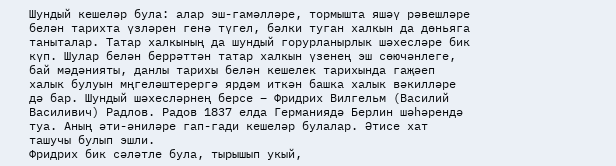Шундый кешеләр була: алар эш-гамәлләре, тормышта яшәү рәвешләре белән тарихта үзләрен генә түгел, бәлки туган халкын да дөньяга таныталар. Татар халкының да шундый горурланырлык шәхесләре бик күп. Шулар белән беррәттән татар халкын үзенең эш сөючәнлеге, бай мәдәнияты, данлы тарихы белән кешелек тарихында гаҗәеп халык булуын мңгеләштерергә ярдәм иткән башка халык вәкилләре дә бар. Шундый шәхесләрнең берсе – Фридрих Вилгельм (Василий Василивич) Радлов. Радов 1837 елда Германиядә Берлин шәһәрендә туа. Аның әти-әниләре гап-гади кешеләр булалар. Әтисе хат ташучы булып эшли.
Фридрих бик сәләтле була, тырышып укый,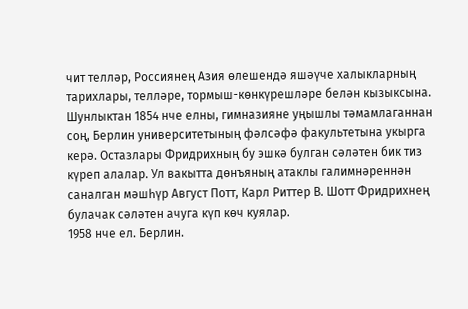чит телләр, Россиянең Азия өлешендә яшәүче халыкларның тарихлары, телләре, тормыш-көнкүрешләре белән кызыксына. Шунлыктан 1854 нче елны, гимназияне уңышлы тәмамлаганнан соң, Берлин университетының фәлсәфә факультетына укырга керә. Остазлары Фридрихның бу эшкә булган сәләтен бик тиз күреп алалар. Ул вакытта дөнъяның атаклы галимнәреннән саналган мәшһүр Август Потт, Карл Риттер В. Шотт Фридрихнең булачак сәләтен ачуга күп көч куялар.
1958 нче ел. Берлин.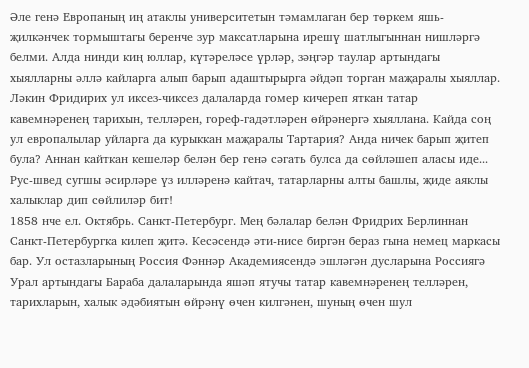Әле генә Европаның иң атаклы университетын тәмамлаган бер төркем яшь-җилкәнчек тормыштагы беренче зур максатларына ирешү шатлыгыннан нишләргә белми. Алда нинди киң юллар, күтәреләсе үрләр, зәңгәр таулар артындагы хыялларны әллә кайларга алып барып адаштырырга әйдәп торган маҗаралы хыяллар. Ләкин Фридирих ул иксез-чиксез далаларда гомер кичереп яткан татар кавемнәренең тарихын, телләрен, гореф-гадәтләрен өйрәнергә хыяллана. Кайда соң ул европалылар уйларга да курыккан маҗаралы Тартария? Анда ничек барып җитеп була? Аннан кайткан кешеләр белән бер генә сәгать булса да сөйләшеп аласы иде... Рус-швед сугшы әсирләре үз илләренә кайтач, татарларны алты башлы, җиде аяклы халыклар дип сөйлиләр бит!
1858 нче ел. Октябрь. Санкт-Петербург. Мең бәлалар белән Фридрих Берлиннан Санкт-Петербургка килеп җитә. Кесәсендә әти-нисе биргән бераз гына немец маркасы бар. Ул остазларының Россия Фәннәр Академиясендә эшләгән дусларына Россиягә Урал артындагы Бараба далаларында яшәп ятучы татар кавемнәренең телләрен, тарихларын, халык әдәбиятын өйрәнү өчен килгәнен, шуның өчен шул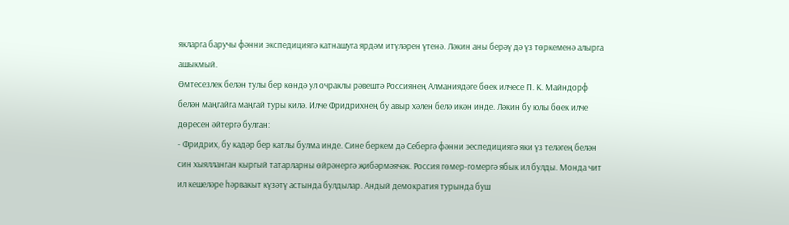якларга баручы фәнни экспедициягә катнашуга ярдәм итүләрен үтенә. Ләкин аны берәү дә үз төркеменә алырга ашыкмый.
Өмтесезлек белән тулы бер көндә ул очраклы рәвештә Россиянең Алманиядәге бөек илчесе П. К. Майндорф белән маңгайга маңгай туры килә. Илче Фридрихнең бу авыр хәлен белә икән инде. Ләкин бу юлы бөек илче дөресен әйтергә булган:
- Фридрих, бу кадәр бер катлы булма инде. Сине беркем дә Себергә фәнни эеспедициягә яки үз теләгең белән син хыялланган кыргый татарларны өйрәнергә җибәрмәячәк. Россия гөмер-гомергә ябык ил булды. Монда чит ил кешеләре һәрвакыт күзәтү астында булдылар. Андый демократия турында буш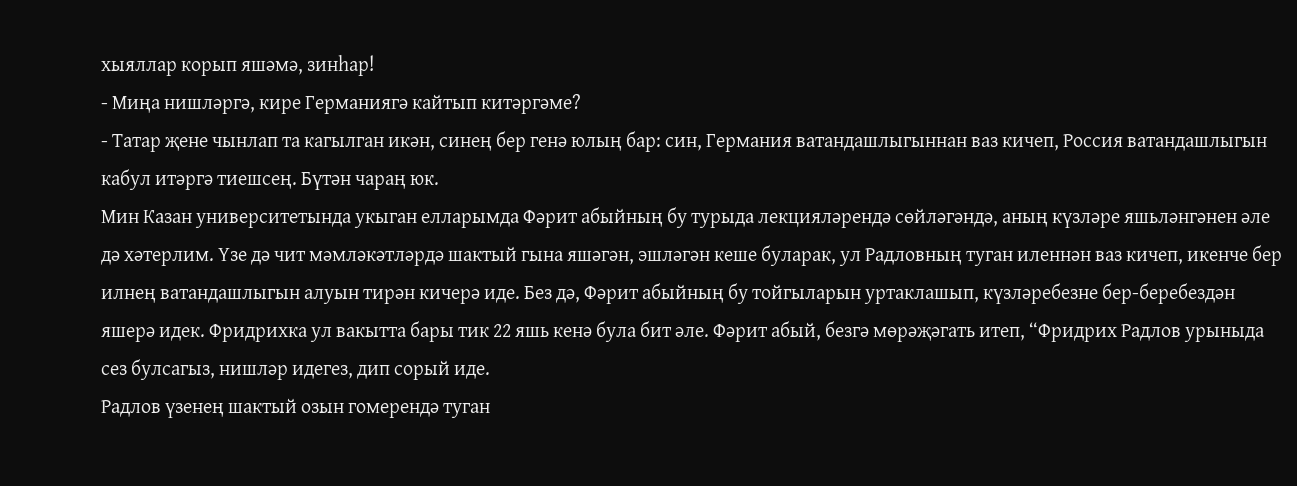хыяллар корып яшәмә, зинһар!
- Миңа нишләргә, кире Германиягә кайтып китәргәме?
- Татар җене чынлап та кагылган икән, синең бер генә юлың бар: син, Германия ватандашлыгыннан ваз кичеп, Россия ватандашлыгын кабул итәргә тиешсең. Бүтән чараң юк.
Мин Казан университетында укыган елларымда Фәрит абыйның бу турыда лекцияләрендә сөйләгәндә, аның күзләре яшьләнгәнен әле дә хәтерлим. Үзе дә чит мәмләкәтләрдә шактый гына яшәгән, эшләгән кеше буларак, ул Радловның туган иленнән ваз кичеп, икенче бер илнең ватандашлыгын алуын тирән кичерә иде. Без дә, Фәрит абыйның бу тойгыларын уртаклашып, күзләребезне бер-беребездән яшерә идек. Фридрихка ул вакытта бары тик 22 яшь кенә була бит әле. Фәрит абый, безгә мөрәҗәгать итеп, “Фридрих Радлов урыныда сез булсагыз, нишләр идегез, дип сорый иде.
Радлов үзенең шактый озын гомерендә туган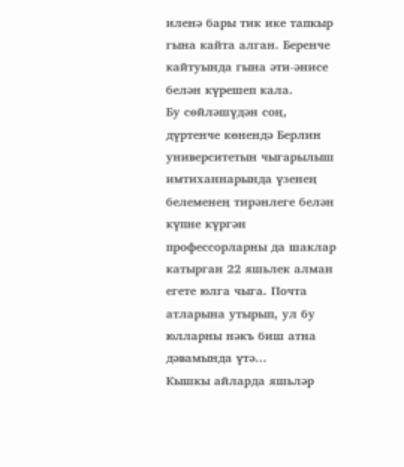иленә бары тик ике тапкыр гына кайта алган. Беренче кайтуында гына әти-әнисе белән күрешеп кала.
Бу сөйләшүдән соң, дүртенче көнендә Берлин университетын чыгарылыш имтиханнарында үзенең белеменең тирәнлеге белән күпне күргән профессорларны да шаклар катырган 22 яшьлек алман егете юлга чыга. Почта атларына утырып, ул бу юлларны нәкъ биш атна дәвамында үтә...
Кышкы айларда яшьләр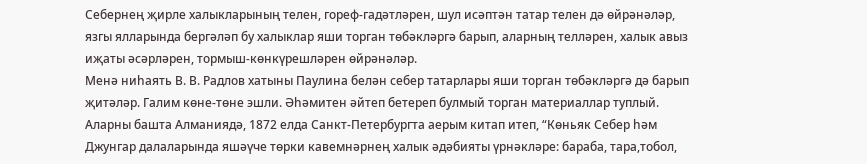Себернең җирле халыкларының телен, гореф-гадәтләрен, шул исәптән татар телен дә өйрәнәләр, язгы ялларында бергәләп бу халыклар яши торган төбәкләргә барып, аларның телләрен, халык авыз иҗаты әсәрләрен, тормыш-көнкүрешләрен өйрәнәләр.
Менә ниһаять В. В. Радлов хатыны Паулина белән себер татарлары яши торган төбәкләргә дә барып җитәләр. Галим көне-төне эшли. Әһәмитен әйтеп бетереп булмый торган материаллар туплый. Аларны башта Алманиядә, 1872 елда Санкт-Петербургта аерым китап итеп, “Көньяк Себер һәм Джунгар далаларында яшәүче төрки кавемнәрнең халык әдәбияты үрнәкләре: бараба, тара,тобол,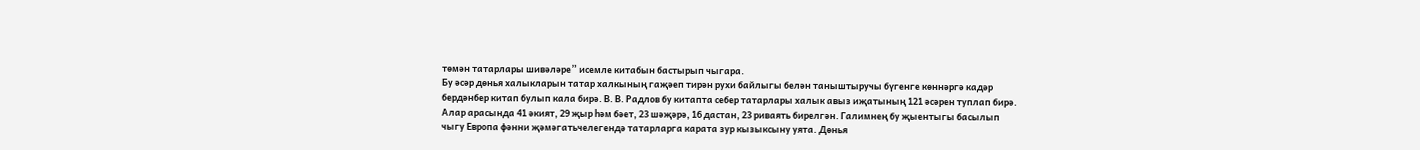төмән татарлары шивәләре” исемле китабын бастырып чыгара.
Бу әсәр дөнья халыкларын татар халкының гаҗәеп тирән рухи байлыгы белән таныштыручы бүгенге көннәргә кадәр бердәнбер китап булып кала бирә. В. В. Радлов бу китапта себер татарлары халык авыз иҗатының 121 әсәрен туплап бирә. Алар арасында 41 әкият, 29 җыр һәм бәет, 23 шәҗәрә, 16 дастан, 23 риваять бирелгән. Галимнең бу җыентыгы басылып чыгу Европа фәнни җәмәгатьчелегендә татарларга карата зур кызыксыну уята. Дөнья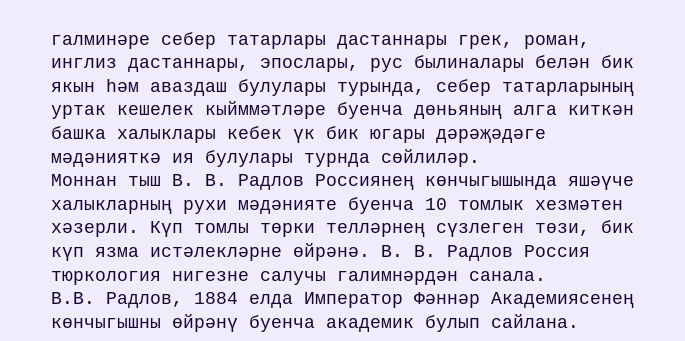галминәре себер татарлары дастаннары грек, роман, инглиз дастаннары, эпослары, рус былиналары белән бик якын һәм аваздаш булулары турында, себер татарларының уртак кешелек кыйммәтләре буенча дөньяның алга киткән башка халыклары кебек үк бик югары дәрәҗәдәге мәдәнияткә ия булулары турнда сөйлиләр.
Моннан тыш В. В. Радлов Россиянең көнчыгышында яшәүче халыкларның рухи мәдәнияте буенча 10 томлык хезмәтен хәзерли. Күп томлы төрки телләрнең сүзлеген төзи, бик күп язма истәлекләрне өйрәнә. В. В. Радлов Россия тюркология нигезне салучы галимнәрдән санала.
В.В. Радлов, 1884 елда Император Фәннәр Академиясенең көнчыгышны өйрәнү буенча академик булып сайлана.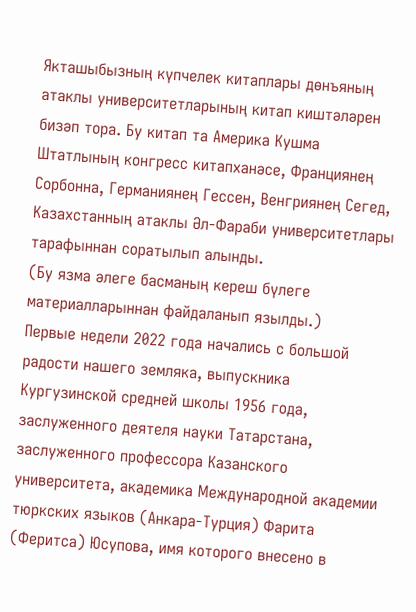Якташыбызның күпчелек китаплары дөнъяның атаклы университетларының китап киштәләрен бизәп тора. Бу китап та Америка Кушма Штатлының конгресс китапханәсе, Франциянең Сорбонна, Германиянең Гессен, Венгриянең Сегед, Казахстанның атаклы Әл-Фараби университетлары тарафыннан соратылып алынды.
(Бу язма әлеге басманың кереш бүлеге материалларыннан файдаланып язылды.)
Первые недели 2022 года начались с большой радости нашего земляка, выпускника Кургузинской средней школы 1956 года, заслуженного деятеля науки Татарстана, заслуженного профессора Казанского университета, академика Международной академии тюркских языков (Анкара-Турция) Фарита (Феритса) Юсупова, имя которого внесено в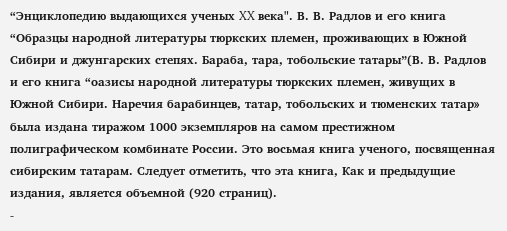“Энциклопедию выдающихся ученых XX века". В. В. Радлов и его книга “Образцы народной литературы тюркских племен, проживающих в Южной Сибири и джунгарских степях. Бараба, тара, тобольские татары”(В. В. Радлов и его книга “оазисы народной литературы тюркских племен, живущих в Южной Сибири. Наречия барабинцев, татар, тобольских и тюменских татар» была издана тиражом 1000 экземпляров на самом престижном полиграфическом комбинате России. Это восьмая книга ученого, посвященная сибирским татарам. Следует отметить, что эта книга, Как и предыдущие издания, является объемной (920 страниц).
-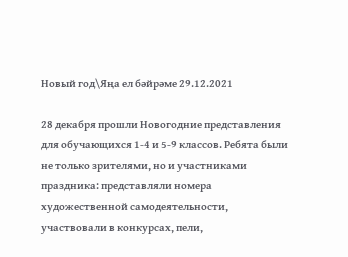Новый год\Яңа ел бәйрәме 29.12.2021

28 декабря прошли Новогодние представления для обучающихся 1-4 и 5-9 классов. Ребята были не только зрителями, но и участниками праздника: представляли номера художественной самодеятельности, участвовали в конкурсах, пели,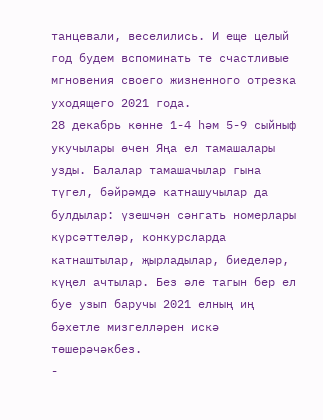танцевали, веселились. И еще целый год будем вспоминать те счастливые мгновения своего жизненного отрезка уходящего 2021 года.
28 декабрь көнне 1-4 һәм 5-9 сыйныф укучылары өчен Яңа ел тамашалары узды. Балалар тамашачылар гына түгел, бәйрәмдә катнашучылар да булдылар: үзешчән сәнгать номерлары күрсәттеләр, конкурсларда катнаштылар, җырладылар, биеделәр, күңел ачтылар. Без әле тагын бер ел буе узып баручы 2021 елның иң бәхетле мизгелләрен искә төшерәчәкбез.
-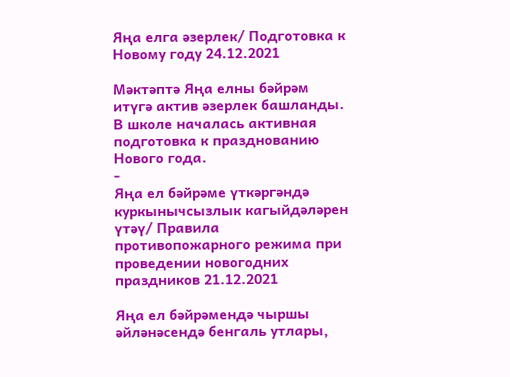Яңа елга әзерлек/ Подготовка к Новому году 24.12.2021

Мәктәптә Яңа елны бәйрәм итүгә актив әзерлек башланды.
В школе началась активная подготовка к празднованию Нового года.
-
Яңа ел бәйрәме үткәргәндә куркынычсызлык кагыйдәләрен үтәү/ Правила противопожарного режима при проведении новогодних праздников 21.12.2021

Яңа ел бәйрәмендә чыршы әйләнәсендә бенгаль утлары,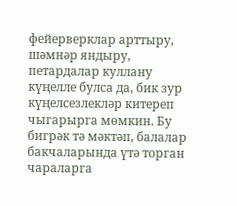фейерверклар арттыру, шәмнәр яндыру, петардалар куллану күңелле булса да, бик зур күңелсезлекләр китереп чыгарырга мөмкин. Бу бигрәк тә мәктәп, балалар бакчаларында үтә торган чараларга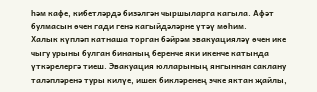һәм кафе, кибетләрдә бизәлгән чыршыларга кагыла. Афәт булмасын өчен гади генә кагыйдәләрне үтәү мөһим.
Халык күпләп катнаша торган бәйрәм эвакуацияләү өчен ике чыгу урыны булган бинаның беренче яки икенче катында үткәрелергә тиеш. Эвакуация юлларының янгыннан саклану таләпләренә туры килүе, ишек бикләренең эчке яктан җайлы,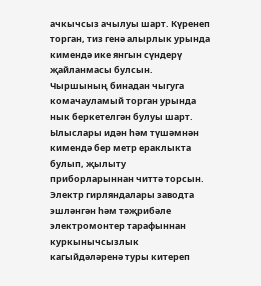ачкычсыз ачылуы шарт. Күренеп торган, тиз генә алырлык урында кимендә ике янгын сүндерү җайланмасы булсын.
Чыршының бинадан чыгуга комачауламый торган урында нык беркетелгән булуы шарт. Ылыслары идән һәм түшәмнән кимендә бер метр ераклыкта булып, җылыту приборларыннан читтә торсын. Электр гирляндалары заводта эшләнгән һәм тәҗрибәле электромонтер тарафыннан куркынычсызлык кагыйдәләренә туры китереп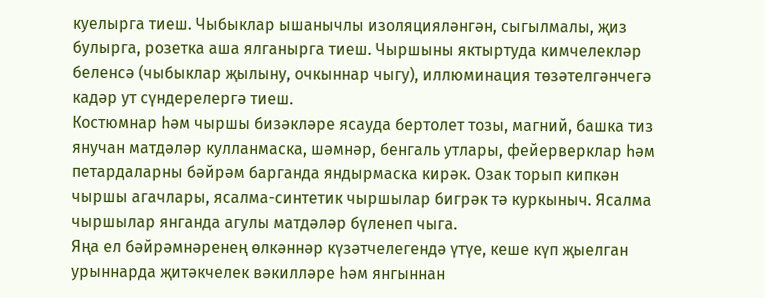куелырга тиеш. Чыбыклар ышанычлы изоляцияләнгән, сыгылмалы, җиз булырга, розетка аша ялганырга тиеш. Чыршыны яктыртуда кимчелекләр беленсә (чыбыклар җылыну, очкыннар чыгу), иллюминация төзәтелгәнчегә кадәр ут сүндерелергә тиеш.
Костюмнар һәм чыршы бизәкләре ясауда бертолет тозы, магний, башка тиз янучан матдәләр кулланмаска, шәмнәр, бенгаль утлары, фейерверклар һәм петардаларны бәйрәм барганда яндырмаска кирәк. Озак торып кипкән чыршы агачлары, ясалма-синтетик чыршылар бигрәк тә куркыныч. Ясалма чыршылар янганда агулы матдәләр бүленеп чыга.
Яңа ел бәйрәмнәренең өлкәннәр күзәтчелегендә үтүе, кеше күп җыелган урыннарда җитәкчелек вәкилләре һәм янгыннан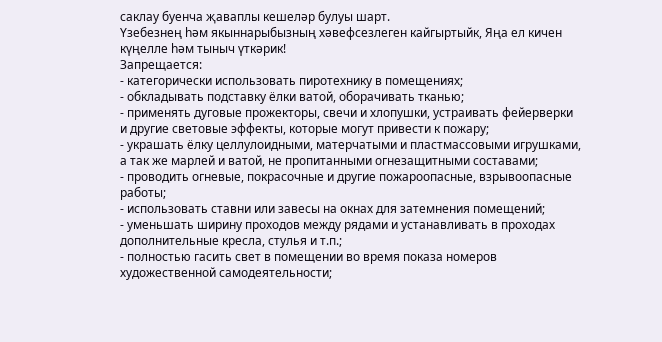саклау буенча җаваплы кешеләр булуы шарт.
Үзебезнең һәм якыннарыбызның хәвефсезлеген кайгыртыйк, Яңа ел кичен күңелле һәм тыныч үткәрик!
Запрещается:
- категорически использовать пиротехнику в помещениях;
- обкладывать подставку ёлки ватой, оборачивать тканью;
- применять дуговые прожекторы, свечи и хлопушки, устраивать фейерверки и другие световые эффекты, которые могут привести к пожару;
- украшать ёлку целлулоидными, матерчатыми и пластмассовыми игрушками, а так же марлей и ватой, не пропитанными огнезащитными составами;
- проводить огневые, покрасочные и другие пожароопасные, взрывоопасные работы;
- использовать ставни или завесы на окнах для затемнения помещений;
- уменьшать ширину проходов между рядами и устанавливать в проходах дополнительные кресла, стулья и т.п.;
- полностью гасить свет в помещении во время показа номеров художественной самодеятельности;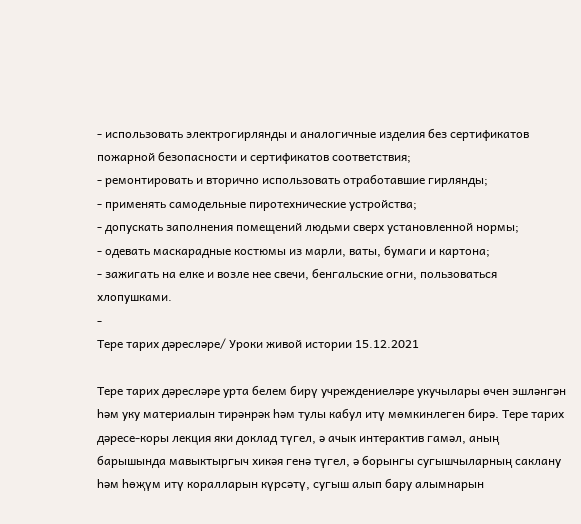- использовать электрогирлянды и аналогичные изделия без сертификатов пожарной безопасности и сертификатов соответствия;
- ремонтировать и вторично использовать отработавшие гирлянды;
- применять самодельные пиротехнические устройства;
- допускать заполнения помещений людьми сверх установленной нормы;
- одевать маскарадные костюмы из марли, ваты, бумаги и картона;
- зажигать на елке и возле нее свечи, бенгальские огни, пользоваться хлопушками.
-
Тере тарих дәресләре/ Уроки живой истории 15.12.2021

Тере тарих дәресләре урта белем бирү учреждениеләре укучылары өчен эшләнгән һәм уку материалын тирәнрәк һәм тулы кабул итү мөмкинлеген бирә. Тере тарих дәресе-коры лекция яки доклад түгел, ә ачык интерактив гамәл, аның барышында мавыктыргыч хикәя генә түгел, ә борынгы сугышчыларның саклану һәм һөҗүм итү коралларын күрсәтү, сугыш алып бару алымнарын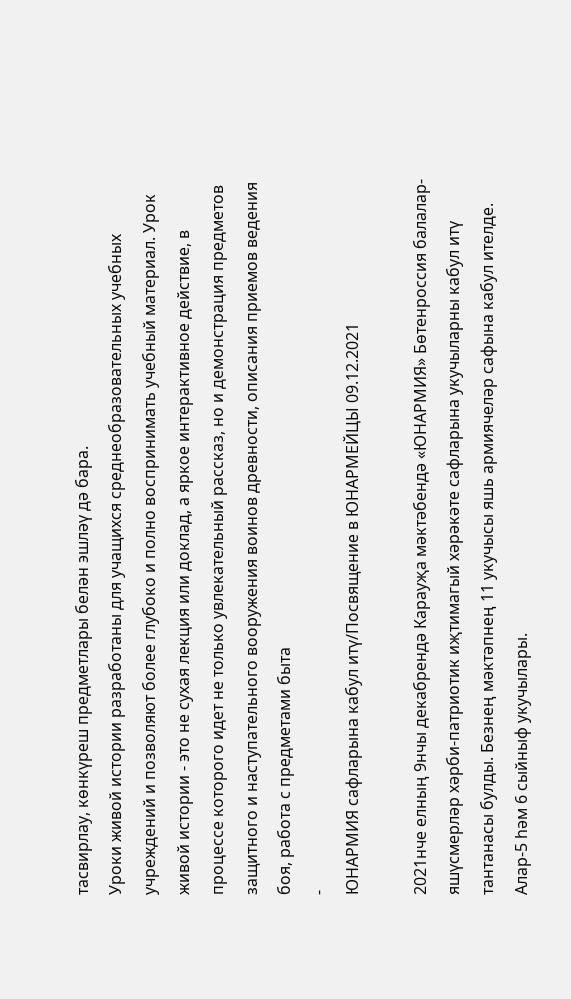тасвирлау, көнкүреш предметлары белән эшләү дә бара.
Уроки живой истории разработаны для учащихся среднеобразовательных учебных учреждений и позволяют более глубоко и полно воспринимать учебный материал. Урок живой истории - это не сухая лекция или доклад, а яркое интерактивное действие, в процессе которого идет не только увлекательный рассказ, но и демонстрация предметов защитного и наступательного вооружения воинов древности, описания приемов ведения боя, работа с предметами быта
-
ЮНАРМИЯ сафларына кабул итү/Посвящение в ЮНАРМЕЙЦЫ 09.12.2021

2021нче елның 9нчы декабрендә Карауҗа мәктәбендә «ЮНАРМИЯ» Бөтенроссия балалар-яшүсмерләр хәрби-патриотик иҗтимагый хәрәкәте сафларына укучыларны кабул итү тантанасы булды. Безнең мәктәпнең 11 укучысы яшь армиячеләр сафына кабул ителде. Алар-5 һәм 6 сыйныф укучылары.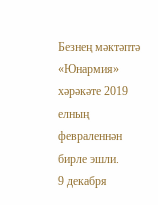Безнең мәктәптә «Юнармия» хәрәкәте 2019 елның февраленнән бирле эшли.
9 декабря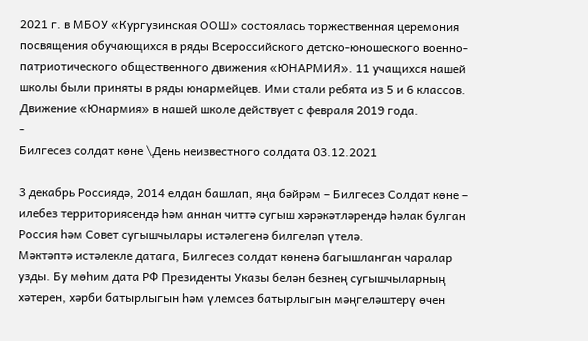2021 г. в МБОУ «Кургузинская ООШ» состоялась торжественная церемония посвящения обучающихся в ряды Всероссийского детско-юношеского военно-патриотического общественного движения «ЮНАРМИЯ». 11 учащихся нашей школы были приняты в ряды юнармейцев. Ими стали ребята из 5 и 6 классов. Движение «Юнармия» в нашей школе действует с февраля 2019 года.
-
Билгесез солдат көне \День неизвестного солдата 03.12.2021

3 декабрь Россиядә, 2014 елдан башлап, яңа бәйрәм – Билгесез Солдат көне – илебез территориясендә һәм аннан читтә сугыш хәрәкәтләрендә һәлак булган Россия һәм Совет сугышчылары истәлегенә билгеләп үтелә.
Мәктәптә истәлекле датага, Билгесез солдат көненә багышланган чаралар узды. Бу мөһим дата РФ Президенты Указы белән безнең сугышчыларның хәтерен, хәрби батырлыгын һәм үлемсез батырлыгын мәңгеләштерү өчен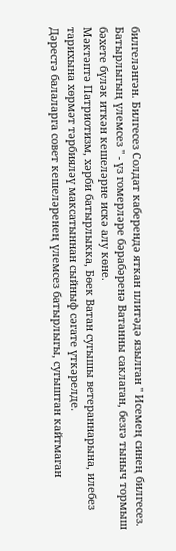билгеләнгән. Билгесез Солдат каберендә яткан плитәдә язылган " Исемең синең билгесез. Батырлыгың үлемсез " - үз гомерләре бәрабәренә Ватанны саклаган, безгә тыныч тормыш бәхете бүләк иткән кешеләрне искә алу көне.
Мәктәптә Патриотизм, хәрби батырлыкка, Бөек Ватан сугышы ветераннарына, илебез тарихына хөрмәт тәрбияләү максатыннан сыйныф сәгате үткәрелде.
Дәрестә балаларга совет кешеләренең үлемсез батырлыгы, сугыштан кайтмаган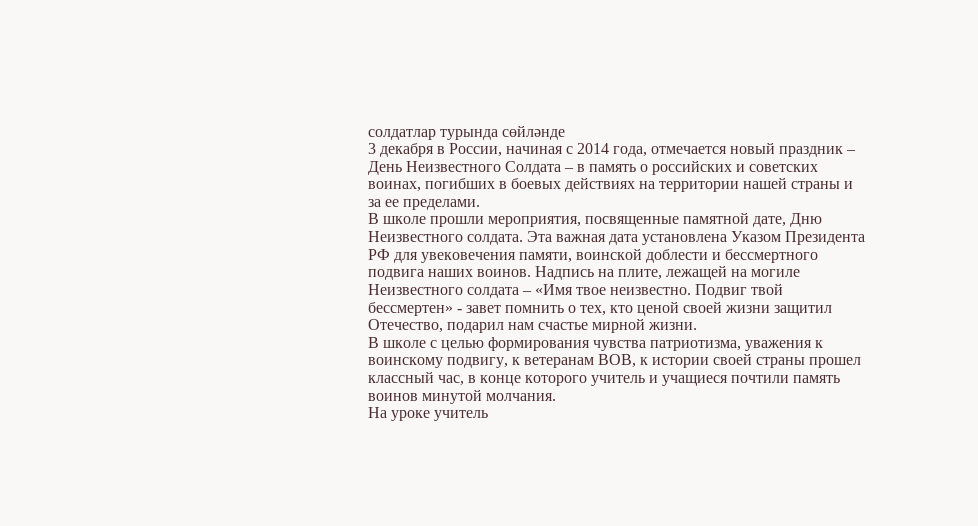солдатлар турында сөйләнде
3 декабря в России, начиная с 2014 года, отмечается новый праздник – День Неизвестного Солдата – в память о российских и советских воинах, погибших в боевых действиях на территории нашей страны и за ее пределами.
В школе прошли мероприятия, посвященные памятной дате, Дню Неизвестного солдата. Эта важная дата установлена Указом Президента РФ для увековечения памяти, воинской доблести и бессмертного подвига наших воинов. Надпись на плите, лежащей на могиле Неизвестного солдата – «Имя твое неизвестно. Подвиг твой бессмертен» - завет помнить о тех, кто ценой своей жизни защитил Отечество, подарил нам счастье мирной жизни.
В школе с целью формирования чувства патриотизма, уважения к воинскому подвигу, к ветеранам ВОВ, к истории своей страны прошел классный час, в конце которого учитель и учащиеся почтили память воинов минутой молчания.
На уроке учитель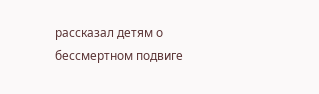рассказал детям о бессмертном подвиге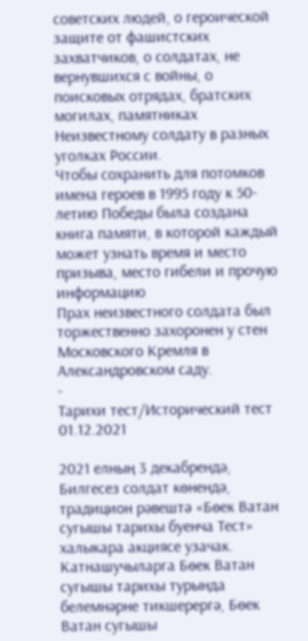советских людей, о героической защите от фашистских захватчиков, о солдатах, не вернувшихся с войны, о поисковых отрядах, братских могилах, памятниках Неизвестному солдату в разных уголках России.
Чтобы сохранить для потомков имена героев в 1995 году к 50-летию Победы была создана книга памяти, в которой каждый может узнать время и место призыва, место гибели и прочую информацию
Прах неизвестного солдата был торжественно захоронен у стен Московского Кремля в Александровском саду.
-
Тарихи тест/Исторический тест 01.12.2021

2021 елның 3 декабрендә, Билгесез солдат көнендә, традицион рәвештә «Бөек Ватан сугышы тарихы буенча Тест» халыкара акциясе узачак. Катнашучыларга Бөек Ватан сугышы тарихы турында белемнәрне тикшерергә, Бөек Ватан сугышы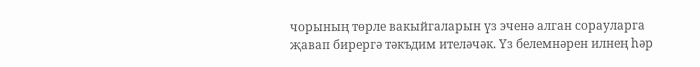чорының төрле вакыйгаларын үз эченә алган сорауларга җавап бирергә тәкъдим ителәчәк. Үз белемнәрен илнең һәр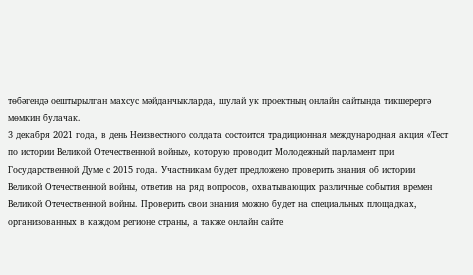төбәгендә оештырылган махсус мәйданчыкларда, шулай ук проектның онлайн сайтында тикшерергә мөмкин булачак.
3 декабря 2021 года, в день Неизвестного солдата состоится традиционная международная акция «Тест по истории Великой Отечественной войны», которую проводит Молодежный парламент при Государственной Думе с 2015 года. Участникам будет предложено проверить знания об истории Великой Отечественной войны, ответив на ряд вопросов, охватывающих различные события времен Великой Отечественной войны. Проверить свои знания можно будет на специальных площадках, организованных в каждом регионе страны, а также онлайн сайте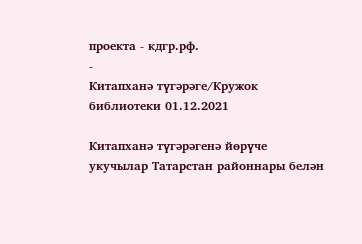проекта - кдгр.рф.
-
Китапханә түгәрәге/Кружок библиотеки 01.12.2021

Китапханә түгәрәгенә йөрүче укучылар Татарстан районнары белән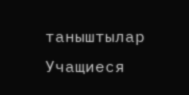таныштылар
Учащиеся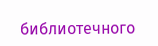библиотечного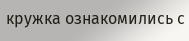кружка ознакомились с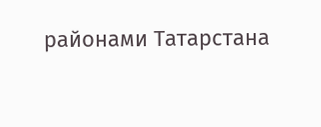районами Татарстана